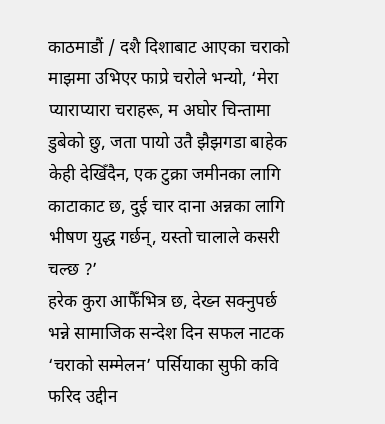काठमाडौं / दशै दिशाबाट आएका चराको माझमा उभिएर फाप्रे चरोले भन्यो, ‘मेरा प्याराप्यारा चराहरू, म अघोर चिन्तामा डुबेको छु, जता पायो उतै झैझगडा बाहेक केही देखिँदैन, एक टुक्रा जमीनका लागि काटाकाट छ, दुई चार दाना अन्नका लागि भीषण युद्ध गर्छन्, यस्तो चालाले कसरी चल्छ ?’
हरेक कुरा आफैँभित्र छ, देख्न सक्नुपर्छ भन्ने सामाजिक सन्देश दिन सफल नाटक ‘चराको सम्मेलन’ पर्सियाका सुफी कवि फरिद उद्दीन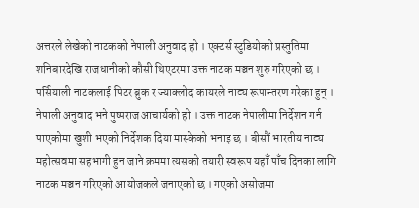अत्तरले लेखेको नाटकको नेपाली अनुवाद हो । एक्टर्स स्टुडियोको प्रस्तुतिमा शनिबारदेखि राजधानीको कौसी थिएटरमा उक्त नाटक मञ्चन शुरु गरिएको छ ।
पर्सियाली नाटकलाई पिटर ब्रुक र ज्याक्लोद कायरले नाट्य रूपान्तरण गरेका हुन् । नेपाली अनुवाद भने पुष्पराज आचार्यको हो । उक्त नाटक नेपालीमा निर्देशन गर्न पाएकोमा खुशी भएको निर्देशक दिया मास्केको भनाइ छ । बीसौं भारतीय नाट्य महोत्सवमा सहभागी हुन जाने क्रममा त्यसको तयारी स्वरूप यहाँ पाँच दिनका लागि नाटक मञ्चन गरिएको आयोजकले जनाएको छ । गएको असोजमा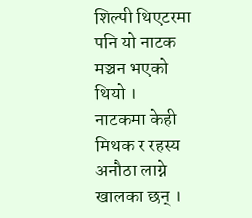शिल्पी थिएटरमा पनि यो नाटक मञ्चन भएको थियो ।
नाटकमा केही मिथक र रहस्य अनौठा लाग्ने खालका छन् ।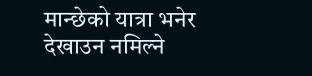मान्छेको यात्रा भनेर देखाउन नमिल्ने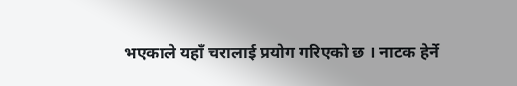भएकाले यहाँ चरालाई प्रयोग गरिएको छ । नाटक हेर्ने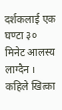दर्शकलाई एक घण्टा ३० मिनेट आलस्य लाग्दैन ।
कहिले खित्का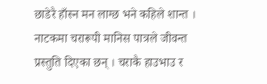छाडेरै हाँस्न मन लाग्छ भने कहिले शान्त । नाटकमा चरारूपी मानिस पात्रले जीवन्त प्रस्तुति दिएका छन् । चराकै हाउभाउ र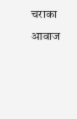चराका आवाज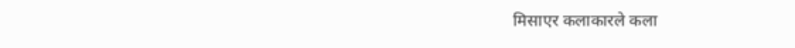मिसाएर कलाकारले कला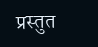प्रस्तुत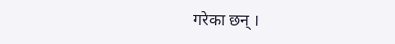गरेका छन् ।